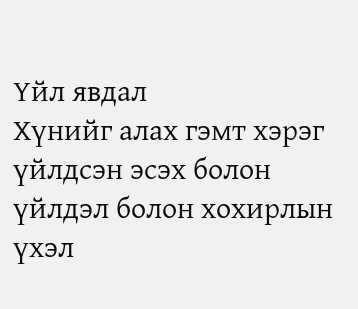Үйл явдал
Хүнийг алах гэмт хэрэг үйлдсэн эсэх болон үйлдэл болон хохирлын үхэл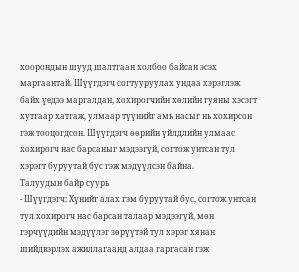хоорондын шууд шалтгаан холбоо байсан эсэх маргаантай. Шүүгдэгч согтууруулах ундаа хэрэглэж байх үедээ маргалдан, хохирогчийн хөлийн гуяны хэсэгт хутгаар хатгаж, улмаар түүнийг амь насыг нь хохирсон гэж тооцогдсон. Шүүгдэгч өөрийн үйлдлийн улмаас хохирогч нас барсаныг мэдээгүй, согтож унтсан тул хэрэгт буруутай бус гэж мэдүүлсэн байна.
Талуудын байр суурь
- Шүүгдэгч: Хүнийг алах гэм буруутай бус, согтож унтсан тул хохирогч нас барсан талаар мэдээгүй, мөн гэрчүүдийн мэдүүлэг зөрүүтэй тул хэрэг хянан шийдвэрлэх ажиллагаанд алдаа гаргасан гэж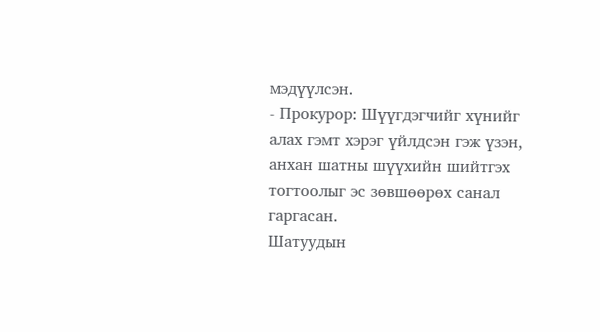мэдүүлсэн.
- Прокурор: Шүүгдэгчийг хүнийг алах гэмт хэрэг үйлдсэн гэж үзэн, анхан шатны шүүхийн шийтгэх тогтоолыг эс зөвшөөрөх санал гаргасан.
Шатуудын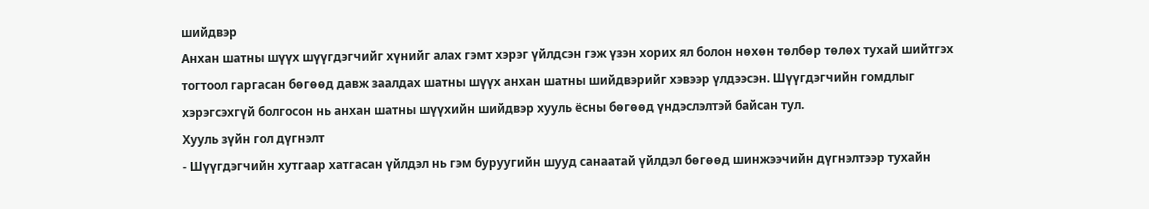шийдвэр
Анхан шатны шүүх шүүгдэгчийг хүнийг алах гэмт хэрэг үйлдсэн гэж үзэн хорих ял болон нөхөн төлбөр төлөх тухай шийтгэх тогтоол гаргасан бөгөөд давж заалдах шатны шүүх анхан шатны шийдвэрийг хэвээр үлдээсэн. Шүүгдэгчийн гомдлыг хэрэгсэхгүй болгосон нь анхан шатны шүүхийн шийдвэр хууль ёсны бөгөөд үндэслэлтэй байсан тул.
Хууль зүйн гол дүгнэлт
- Шүүгдэгчийн хутгаар хатгасан үйлдэл нь гэм буруугийн шууд санаатай үйлдэл бөгөөд шинжээчийн дүгнэлтээр тухайн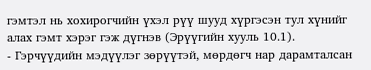гэмтэл нь хохирогчийн үхэл рүү шууд хүргэсэн тул хүнийг алах гэмт хэрэг гэж дүгнэв (Эрүүгийн хууль 10.1).
- Гэрчүүдийн мэдүүлэг зөрүүтэй, мөрдөгч нар дарамталсан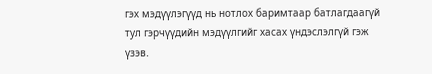гэх мэдүүлэгүүд нь нотлох баримтаар батлагдаагүй тул гэрчүүдийн мэдүүлгийг хасах үндэслэлгүй гэж үзэв.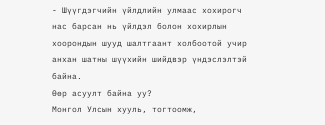- Шүүгдэгчийн үйлдлийн улмаас хохирогч нас барсан нь үйлдэл болон хохирлын хоорондын шууд шалтгаант холбоотой учир анхан шатны шүүхийн шийдвэр үндэслэлтэй байна.
Өөр асуулт байна уу?
Монгол Улсын хууль, тогтоомж,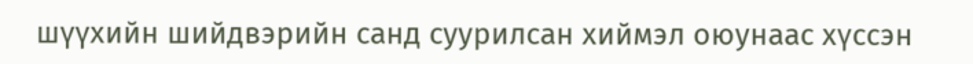шүүхийн шийдвэрийн санд суурилсан хиймэл оюунаас хүссэн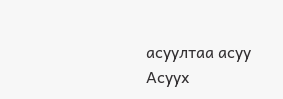асуултаа асуу
Асуух